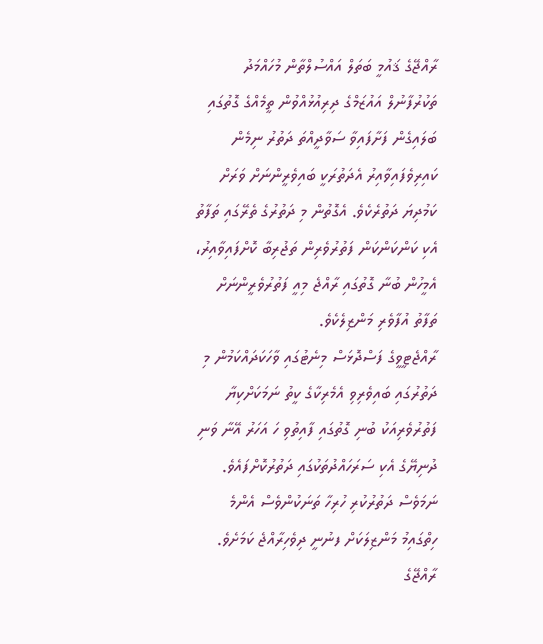ރާއްޖޭގެ ޤައުމީ ބަތަލް އައްސުލްތާން މުހައްމަދު ތަކުރުފާނުލް އައުޒަމްގެ ދިރިއުޅުއްވުން ތީމެއްގެ ގޮތުގައި ބަލައިގެން ފަށާފައިވާ ސަވާދީއްތަ ދަތުރު ނިމެން ކައިރިވެފައިވާއިރު އެދަތުރަކީ ބައިވެރީންނަށް ވަރަށް ކަމުދިޔަ ދަތުރެކެވެ. އެގޮތުން މި ދަތުރުގެ ތެރޭގައި ތަފާތު އެކި ކަންކަންކަން ފަތުރުވެރިން ތަޖުރިބާ ކޮށްފައިވާއިރު، އެމީހުން ބުނާ ގޮތުގައި ރާއްޖެ މިއީ ފަތުރުވެރީންނަށް ތަފާތު އުފާވެރި މަންޒިލެކެވެ.
ރާއްޖެޓީވީގެ ފަސްދޮޅަސް މިނެޓުގައި ވާހަކަދައްކަމުން މި ދަތުރުގައި ބައިވެރިވި އެމެރިކާގެ ކީތު ނަމަކަށްކިޔާ ފަތުރުވެރިއަކު ބުނި ގޮތުގައި ފާއިތުވި ހަ އަހަރު އޭނާ ވަނި ދުނިޔޭގެ އެކި ސަރަހައްދުތަކުގައި ދަތުރުކޮށްފައެވެ. ނަމަވެސް ދަތުރުކުރި ހުރިހާ ތަނަކުންވެސް އެންމެ ހިތްގައިމު މަންޒިލަކަށް ފނުނީ ދިވެހިރާއްޖެ ކަމަށެވެ. ރާއްޖޭގެ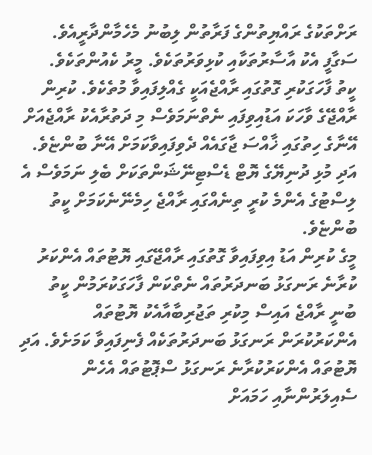ރަށްތަކުގެ ރައްޔިތުންގެ ފަރާތުން ލިބުނު މެހެމާންދާރީއެވެ. ސަގާފީ އެކު އާސާރުތަކާއި ކުޅިވަރުތަކެވެ. މީރު ކެއުންތަކެވެ.
ކީތު ފާހަގަކުރި ގޮތުގައި ރާއްޖެއަކީ ގެއްލިފައިވާ މުތެކެވެ. ކުރިން ރާއްޖޭގެ ވާހަކަ އަޑުއިވިފައި ނެތްނަމަވެސް މި ދަތުރާއެކު ރާއްޖެއަށް އޭނާގެ ހިތުގައި ޚާއްސަ ޖާގައެއް ދެވިފައިވާކަމަށް އޭނާ ބުންޏެވެ. އަދި މުޅި ދުނިޔޭގެ ޔޮޓް ޑެސްޓިނޭޝަންތަކަށް ބެލި ނަމަވެސް އެ ލިސްޓުގެ އެންމެ ކުރީ ތިނެއްގައި ރާއްޖެ ހިމެނޭނެކަމަށް ކީތު ބުންޏެވެ.
މީގެ ކުރިން އަޑު އިވިފައިވާ ގޮތުގައި ރާއްޖޭގައި ޔޮޓުތައް އެންކަރު ކުރާނެ ރަނގަޅު ބަނދަރުތައް ނެތްކަން ފާހަގަކުރަމުން ކީތު ބުނީ ރާއްޖެ އައިސް މިކުރި ތަޖުރިބާއާއެކު ޔޮޓުތައް އެންކަރުކުރަން ރަނގަޅު ބަނދަރުތަކެއް ފެނިފައިވާ ކަމަށެވެ. އަދި ޔޮޓުތައް އެންކަރުކުރާނެ ރަނގަޅު ސްޕޮޓުތައް އެހެން ސެއިލަރުންނާއި ހަމައަށް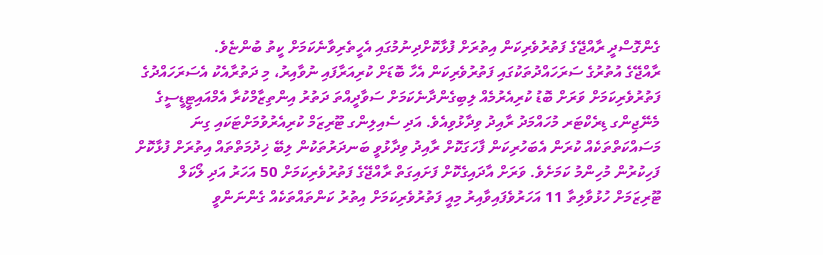ގެންގޮސްދީ ރާއްޖޭގެ ފަތުރުވެރިކަން އިތުރަށް ފުޅާކޮށްދިނުމުގައި އެހީތެރިވާނެކަމަށް ކީތު ބުންޏެވެ.
ރާއްޖޭގެ އުތުރުގެ ސަރަހައްދުތަކުގައި ފަތުރުވެރިކަން އެހާ ބޮޑަށް ކުރިއަރާފައި ނުވާއިރު، މި ދަތުރާއެކު އެސަރަހައްދުގެ ފަތުރުވެރިކަމަށް ވަރަށް ބޮޑު ކުރިއެރުމެއް ލިބިގެންދާނެކަމަށް ސަވާދީއްތަ ދަތުރު އިންތިޒާމްކުރާ އެމްއައިޓީޑީސީގެ މެނޭޖިންގ ޑިރެކްޓަރ މުހައްމަދު ރާއިދު ވިދާޅުވިއެވެ. އަދި ސެއިލިންގ ޓޫރިޒަމް ކުރިއެރުވުމަށްޓަކައި ގިނަ މަސައްކަތްތަކެއް ކުރަން އެބަހުރިކަން ފާހަގަކޮށް ރާއިދު ވިދާޅުވީ ބަނދަރުތަކުން ލިބޭ ޚިދުމަތްތައް އިތުރަށް ފުޅާކޮށް ފަހިކުރުން މުހިންމު ކަމަށެވެ. ވަރަށް އާދައިގެކޮށް ފަށައިގަތް ރާއްޖޭގެ ފަތުރުވެރިކަމަށް 50 އަހަރު އަދި ލޯކަލް ޓޫރިޒަމަށް ހުޅުވާލިތާ 11 އަހަރުވެފައިވާއިރު މިއީ ފަތުރުވެރިކަމަށް އިތުރު ކަންތައްތަކެއް ގެންނަންވީ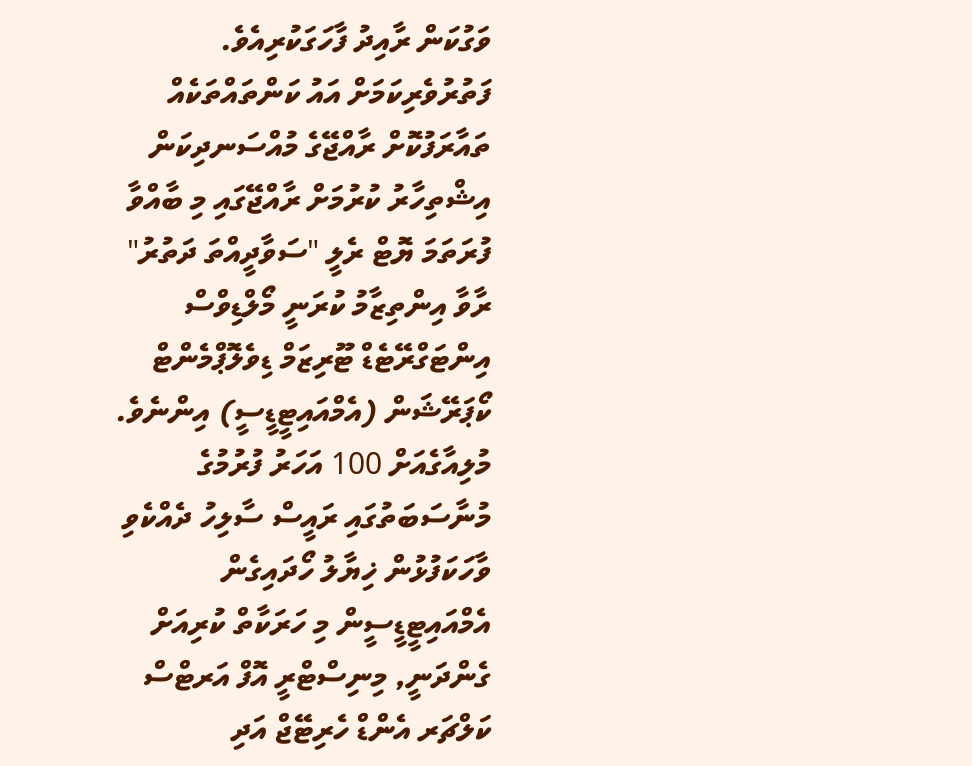ވަގުކަން ރާއިދު ފާހަގަކުރިއެވެ.
ފަތުރުވެރިކަމަށް އައު ކަންތައްތަކެއް ތައާރަފުކޮށް ރާއްޖޭގެ މުއްސަނދިކަން އިޝްތިހާރު ކުރުމަށް ރާއްޖޭގައި މި ބާއްވާ ފުރަތަމަ ޔޮޓް ރެލީ "ސަވާދީއްތަ ދަތުރު" ރާވާ އިންތިޒާމު ކުރަނީ މޯލްޑިވްސް އިންޓަގްރޭޓެޑް ޓޫރިޒަމް ޑިވެލޮޕްމެންޓް ކޯޕަރޭޝަން (އެމްއައިޓީޑީސީ) އިންނެވެ. މުލިއާގެއަށް 100 އަހަރު ފުރުމުގެ މުނާސަބަތުގައި ރައީސް ސާލިހު ދެއްކެވި ވާހަކަފުޅުން ޚިޔާލު ހޯދައިގެން އެމްއައިޓީޑީސީން މި ހަރަކާތް ކުރިއަށް ގެންދަނީ, މިނިސްޓްރީ އޮފް އަރޓްސް ކަލްޗަރ އެންޑް ހެރިޓޭޖް އަދި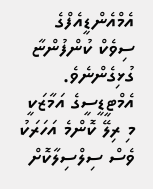އެމްއެންޑީއެފްގެ ސިވެކް ކުންފުންޏާ ގުޅިގެންނެވެ. އެމްޓީޑީސީގެ އަމާޒަކީ މި ރިލޭ ކޮންމެ އަހަރަކު ވެސް ސިލްސިލާކޮށް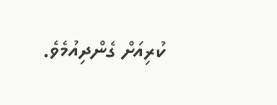ކުރިއަށް ގެންދިއުމެވެ.